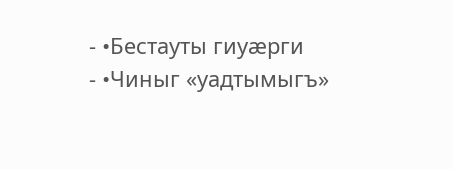- •Бестауты гиуæрги
- •Чиныг «уадтымыгъ»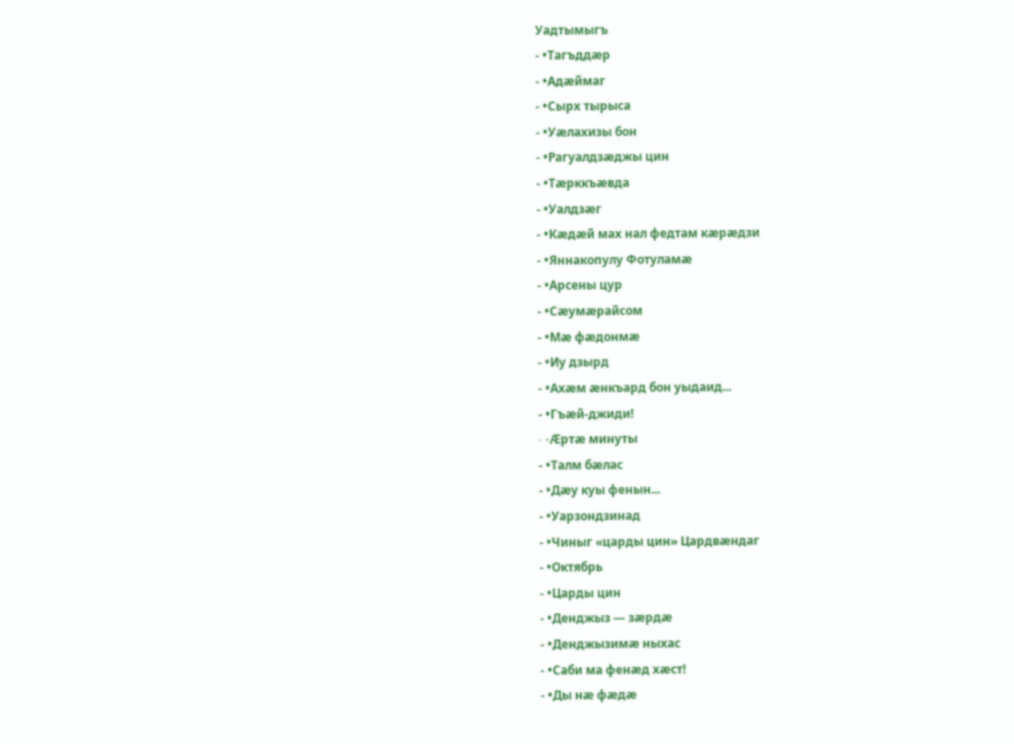Уадтымыгъ
- •Тагъддæр
- •Адæймаг
- •Сырх тырыса
- •Уæлахизы бон
- •Рагуалдзæджы цин
- •Тæрккъæвда
- •Уалдзæг
- •Кæдæй мах нал федтам кæрæдзи
- •Яннакопулу Фотуламæ
- •Арсены цур
- •Сæумæрайсом
- •Мæ фæдонмæ
- •Иу дзырд
- •Ахæм æнкъард бон уыдаид...
- •Гъæй-джиди!
- •Æртæ минуты
- •Талм бæлас
- •Дæу куы фенын...
- •Уарзондзинад
- •Чиныг «царды цин» Цардвæндаг
- •Октябрь
- •Царды цин
- •Денджыз — зæрдæ
- •Денджызимæ ныхас
- •Саби ма фенæд хæст!
- •Ды нæ фæдæ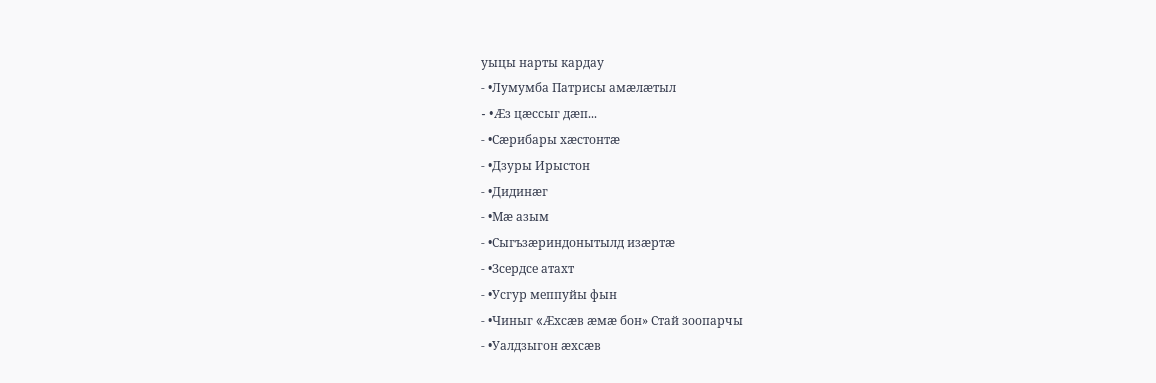уыцы нарты кардау
- •Лумумба Патрисы амæлæтыл
- •Æз цæссыг дæп...
- •Сæрибары хæстонтæ
- •Дзуры Ирыстон
- •Дидинæг
- •Мæ азым
- •Сыгъзæриндонытылд изæртæ
- •Зсердсе атахт
- •Усгур меппуйы фын
- •Чиныг «Æхсæв æмæ бон» Стай зоопарчы
- •Уалдзыгон æхсæв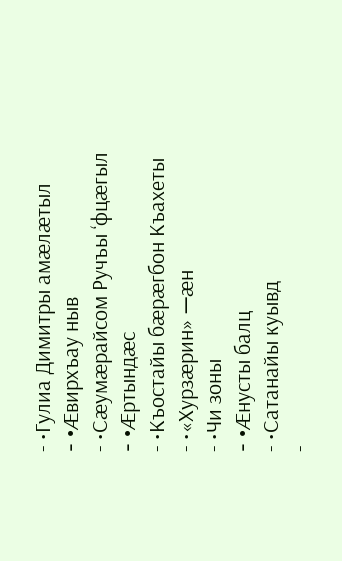- •Гулиа Димитры амæлæтыл
- •Æвирхъау ныв
- •Сæумæрайсом Ручъы ‘фцæгыл
- •Æртындæс
- •Къостайы бæрæгбон Къахеты
- •«Хурзæрин» —æн
- •Чи зоны
- •Æнусты балц
- •Сатанайы куывд
-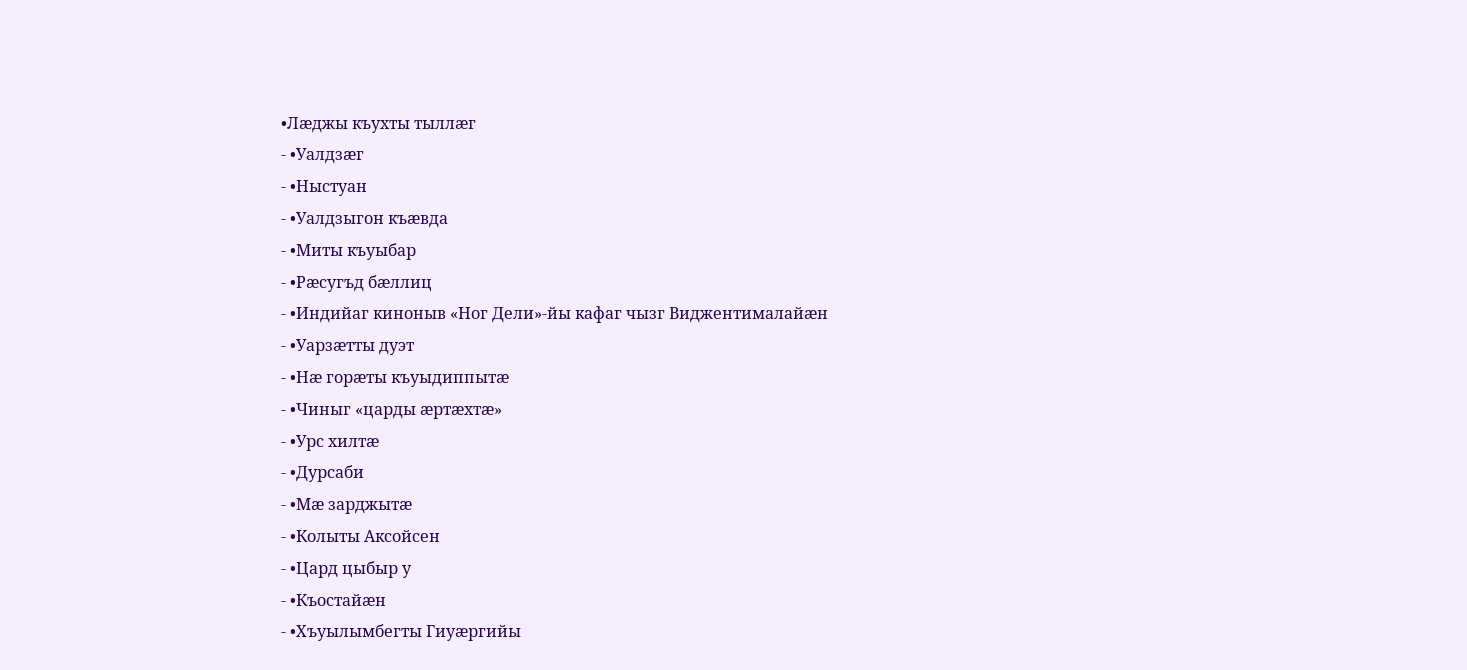•Лæджы къухты тыллæг
- •Уалдзæг
- •Ныстуан
- •Уалдзыгон къæвда
- •Миты къуыбар
- •Рæсугъд бæллиц
- •Индийаг киноныв «Ног Дели»-йы кафаг чызг Виджентималайæн
- •Уарзæтты дуэт
- •Нæ горæты къуыдиппытæ
- •Чиныг «царды æртæхтæ»
- •Урс хилтæ
- •Дурсаби
- •Мæ зарджытæ
- •Колыты Аксойсен
- •Цард цыбыр у
- •Къостайæн
- •Хъуылымбегты Гиуæргийы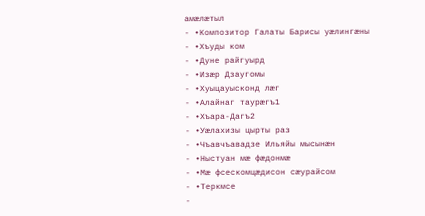амæлæтыл
- •Композитор Галаты Барисы уæлингæны
- •Хъуды ком
- •Дуне райгуырд
- •Изæр Дзаугомы
- •Хуыцауысконд лæг
- •Алайнаг таурæгъ1
- •Хъара-Дагъ2
- •Уæлахизы цырты раз
- •Чъавчъавадзе Ильяйы мысынæн
- •Ныстуан мæ фæдонмæ
- •Мæ фсескомцæдисон сæурайсом
- •Теркмсе
-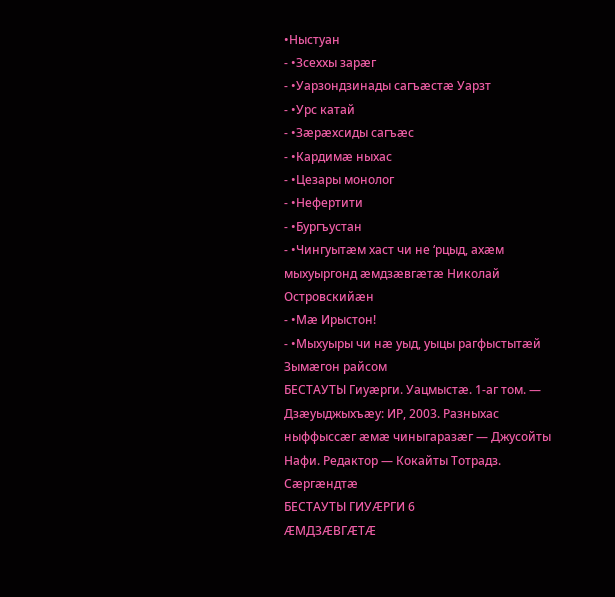•Ныстуан
- •Зсеххы зарæг
- •Уарзондзинады сагъæстæ Уарзт
- •Урс катай
- •Зæрæхсиды сагъæс
- •Кардимæ ныхас
- •Цезары монолог
- •Нефертити
- •Бургъустан
- •Чингуытæм хаст чи не ‘рцыд, ахæм мыхуыргонд æмдзæвгæтæ Николай Островскийæн
- •Мæ Ирыстон!
- •Мыхуыры чи нæ уыд, уыцы рагфыстытæй Зымæгон райсом
БЕСТАУТЫ Гиуæрги. Уацмыстæ. 1-аг том. — Дзæуыджыхъæу: ИР, 2003. Разныхас ныффыссæг æмæ чиныгаразæг — Джусойты Нафи. Редактор — Кокайты Тотрадз.
Сæргæндтæ
БЕСТАУТЫ ГИУÆРГИ 6
ÆМДЗÆВГÆТÆ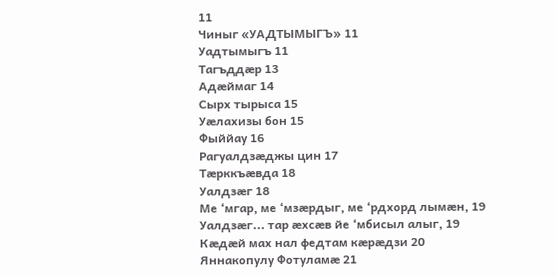11
Чиныг «УАДТЫМЫГЪ» 11
Уадтымыгъ 11
Тагъддæр 13
Адæймаг 14
Сырх тырыса 15
Уæлахизы бон 15
Фыййау 16
Рагуалдзæджы цин 17
Тæрккъæвда 18
Уалдзæг 18
Ме ‘мгар, ме ‘мзæрдыг, ме ‘рдхорд лымæн, 19
Уалдзæг... тар æхсæв йе ‘мбисыл алыг, 19
Кæдæй мах нал федтам кæрæдзи 20
Яннакопулу Фотуламæ 21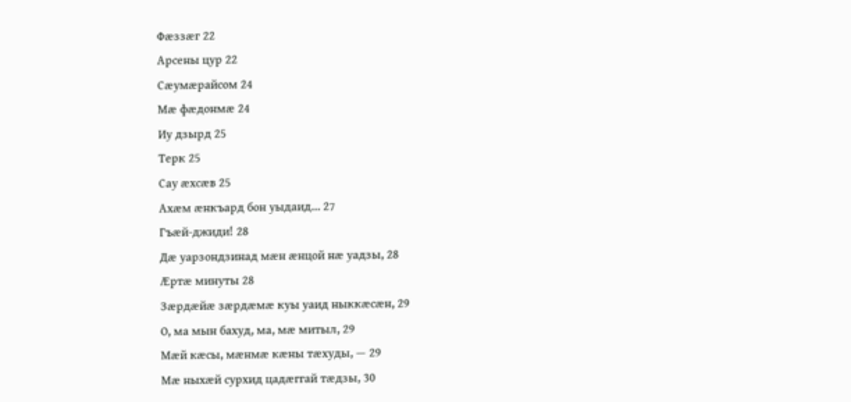Фæззæг 22
Арсены цур 22
Сæумæрайсом 24
Мæ фæдонмæ 24
Иу дзырд 25
Терк 25
Сау æхсæв 25
Ахæм æнкъард бон уыдаид... 27
Гъæй-джиди! 28
Дæ уарзондзинад мæн æнцой нæ уадзы, 28
Æртæ минуты 28
Зæрдæйæ зæрдæмæ куы уаид ныккæсæн, 29
О, ма мын бахуд, ма, мæ митыл, 29
Мæй кæсы, мæнмæ кæны тæхуды, — 29
Мæ ныхæй сурхид цадæггай тæдзы, 30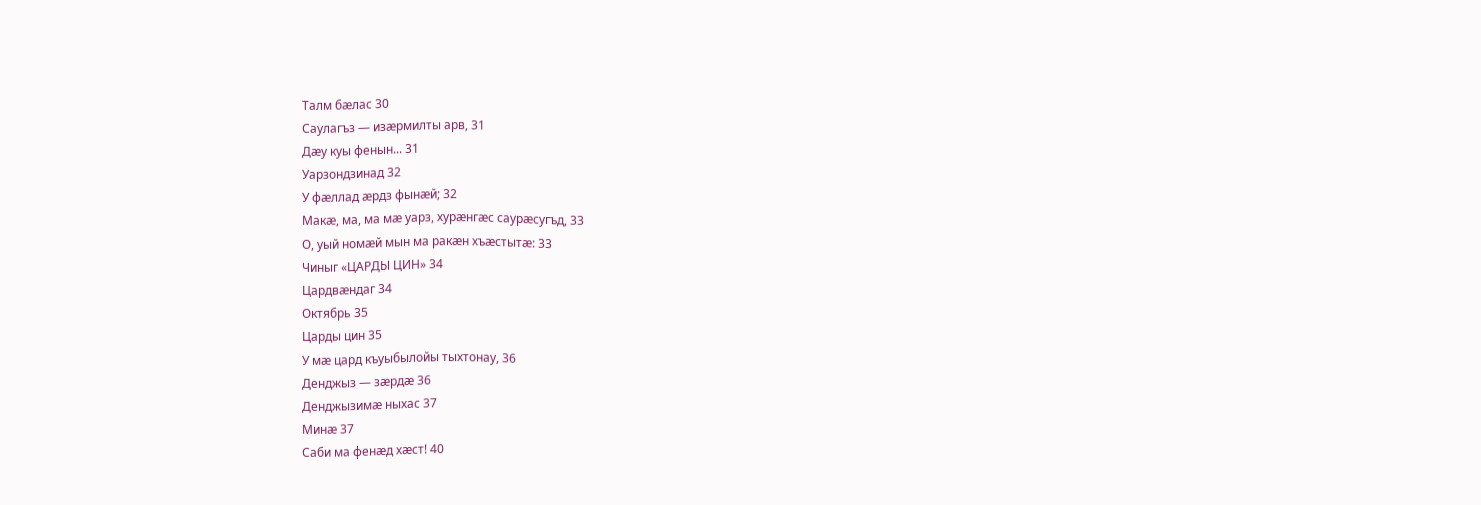Талм бæлас 30
Саулагъз — изæрмилты арв, 31
Дæу куы фенын... 31
Уарзондзинад 32
У фæллад æрдз фынæй; 32
Макæ, ма, ма мæ уарз, хурæнгæс саурæсугъд, 33
О, уый номæй мын ма ракæн хъæстытæ: 33
Чиныг «ЦАРДЫ ЦИН» 34
Цардвæндаг 34
Октябрь 35
Царды цин 35
У мæ цард къуыбылойы тыхтонау, 36
Денджыз — зæрдæ 36
Денджызимæ ныхас 37
Минæ 37
Саби ма фенæд хæст! 40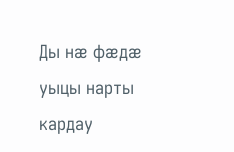Ды нæ фæдæ уыцы нарты кардау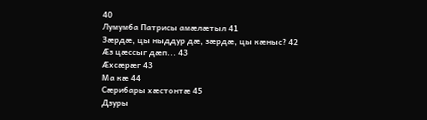40
Лумумба Патрисы амæлæтыл 41
Зæрдæ, цы ныддур дæ, зæрдæ, цы кæныс? 42
Æз цæссыг дæп... 43
Æхсæрæг 43
Ма кæ 44
Сæрибары хæстонтæ 45
Дзуры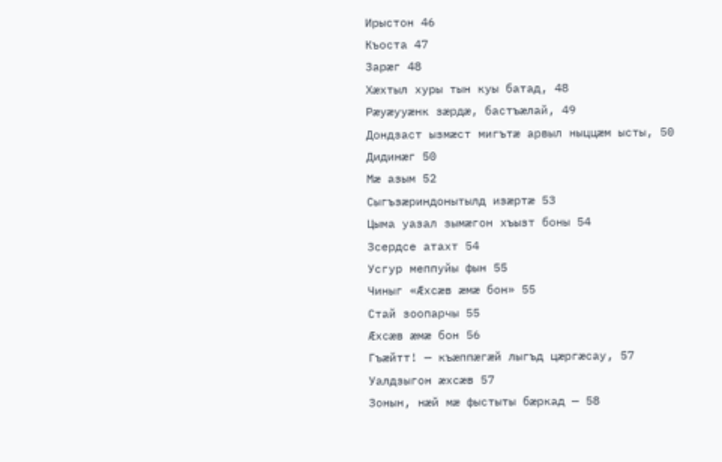Ирыстон 46
Къоста 47
Зарæг 48
Хæхтыл хуры тын куы батад, 48
Рæуæууæнк зæрдæ, бастъæлай, 49
Дондзаст ызмæст мигътæ арвыл ныццæм ысты, 50
Дидинæг 50
Мæ азым 52
Сыгъзæриндонытылд изæртæ 53
Цыма уазал зымæгон хъызт боны 54
Зсердсе атахт 54
Усгур меппуйы фын 55
Чиныг «Æхсæв æмæ бон» 55
Стай зоопарчы 55
Æхсæв æмæ бон 56
Гъæйтт! — къæппæгæй лыгъд цæргæсау, 57
Уалдзыгон æхсæв 57
Зонын, нæй мæ фыстыты бæркад — 58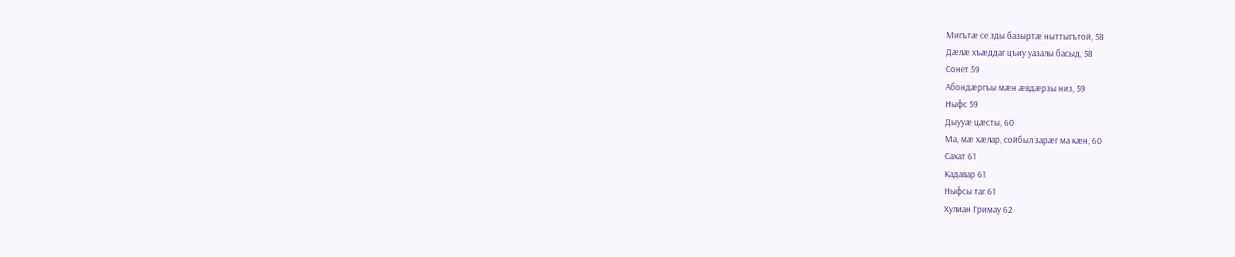Мигътæ се зды базыртæ ныттыгътой, 58
Дæлæ хъæддаг цъиу уазалы басыд, 58
Сонет 59
Абондæргъы мæн æвдæрзы низ, 59
Ныфс 59
Дыууæ цæсты, 60
Ма, мæ хæлар, сойбыл зарæг ма кæн, 60
Сахат 61
Кадавар 61
Ныфсы таг 61
Хулиан Гримау 62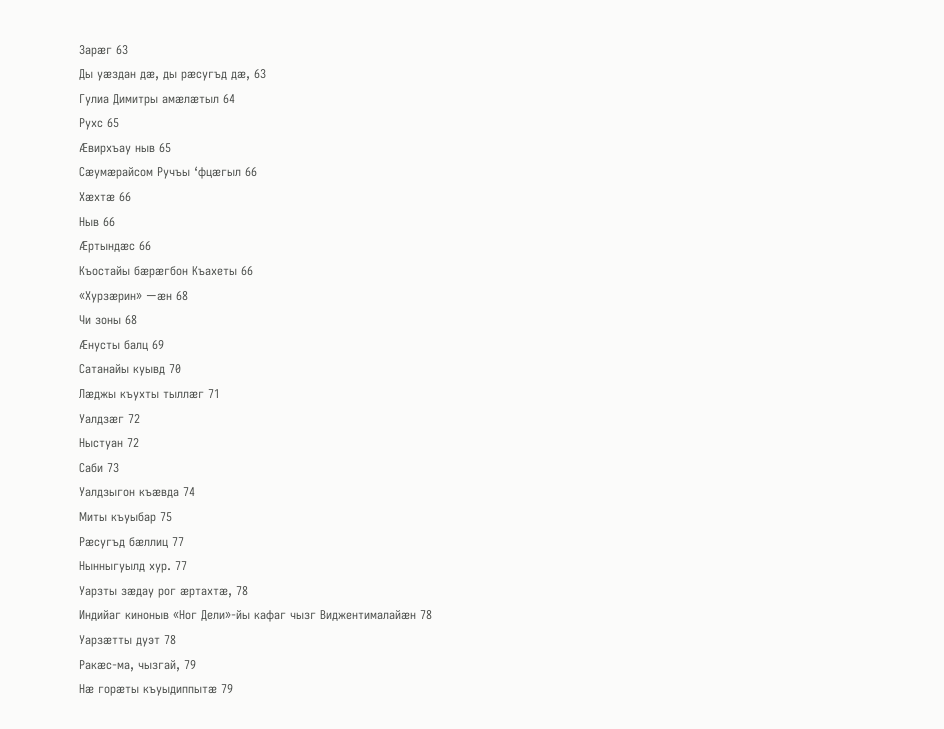Зарæг 63
Ды уæздан дæ, ды рæсугъд дæ, 63
Гулиа Димитры амæлæтыл 64
Рухс 65
Æвирхъау ныв 65
Сæумæрайсом Ручъы ‘фцæгыл 66
Хæхтæ 66
Ныв 66
Æртындæс 66
Къостайы бæрæгбон Къахеты 66
«Хурзæрин» —æн 68
Чи зоны 68
Æнусты балц 69
Сатанайы куывд 70
Лæджы къухты тыллæг 71
Уалдзæг 72
Ныстуан 72
Саби 73
Уалдзыгон къæвда 74
Миты къуыбар 75
Рæсугъд бæллиц 77
Нынныгуылд хур. 77
Уарзты зæдау рог æртахтæ, 78
Индийаг киноныв «Ног Дели»-йы кафаг чызг Виджентималайæн 78
Уарзæтты дуэт 78
Ракæс-ма, чызгай, 79
Нæ горæты къуыдиппытæ 79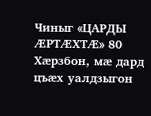Чиныг «ЦАРДЫ ÆРТÆХТÆ» 80
Хæрзбон, мæ дард цъæх уалдзыгон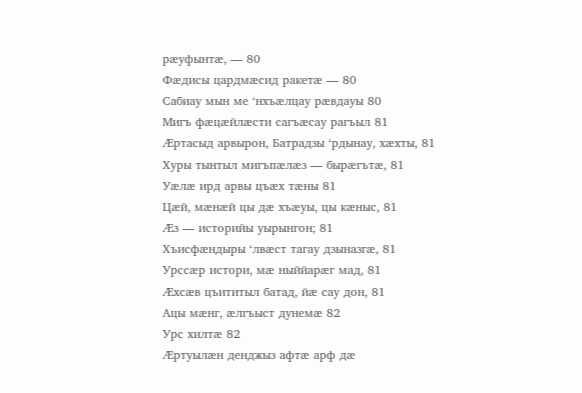рæуфынтæ, — 80
Фæдисы цардмæсид ракетæ — 80
Сабиау мын ме ‘нхъæлцау рæвдауы 80
Мигъ фæцæйлæсти сагъæсау рагъыл 81
Æртасыд арвырон, Батрадзы ‘рдынау, хæхты, 81
Хуры тынтыл мигъпæлæз — бырæгътæ, 81
Уæлæ ирд арвы цъæх тæны 81
Цæй, мæнæй цы дæ хъæуы, цы кæныс, 81
Æз — историйы уырынгон; 81
Хъисфæндыры ‘лвæст тагау дзыназгæ, 81
Урссæр истори, мæ ныййарæг мад, 81
Æхсæв цъититыл батад, йæ сау дон, 81
Ацы мæнг, æлгъыст дунемæ 82
Урс хилтæ 82
Æртуылæн денджыз афтæ арф дæ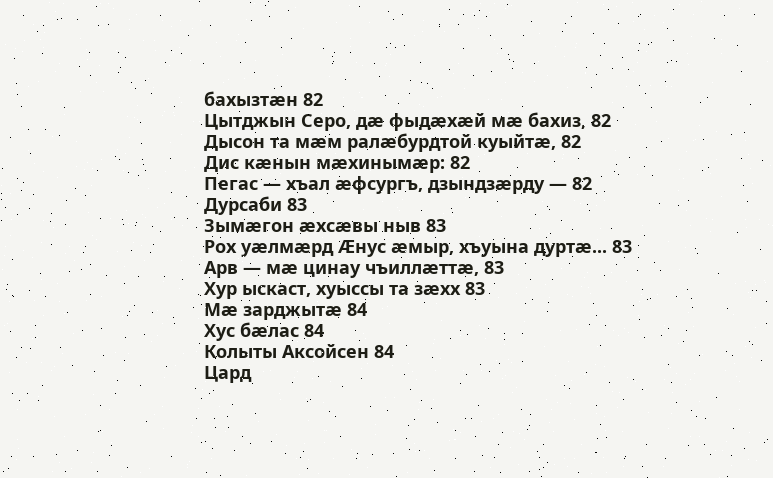бахызтæн 82
Цытджын Серо, дæ фыдæхæй мæ бахиз, 82
Дысон та мæм ралæбурдтой куыйтæ, 82
Дис кæнын мæхинымæр: 82
Пегас — хъал æфсургъ, дзындзæрду — 82
Дурсаби 83
Зымæгон æхсæвы ныв 83
Рох уæлмæрд Æнус æмыр, хъуына дуртæ... 83
Арв — мæ цинау чъиллæттæ, 83
Хур ыскаст, хуыссы та зæхх 83
Мæ зарджытæ 84
Хус бæлас 84
Колыты Аксойсен 84
Цард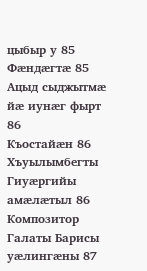цыбыр у 85
Фæндæгтæ 85
Ацыд сыджытмæ йæ иунæг фырт 86
Къостайæн 86
Хъуылымбегты Гиуæргийы амæлæтыл 86
Композитор Галаты Барисы уæлингæны 87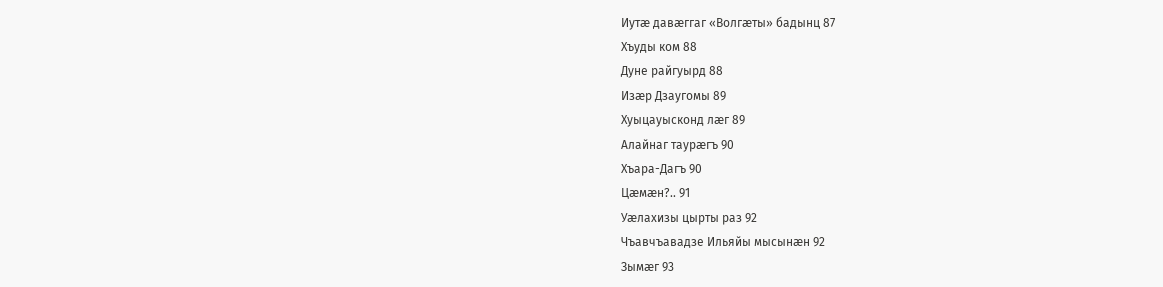Иутæ давæггаг «Волгæты» бадынц 87
Хъуды ком 88
Дуне райгуырд 88
Изæр Дзаугомы 89
Хуыцауысконд лæг 89
Алайнаг таурæгъ 90
Хъара-Дагъ 90
Цæмæн?.. 91
Уæлахизы цырты раз 92
Чъавчъавадзе Ильяйы мысынæн 92
Зымæг 93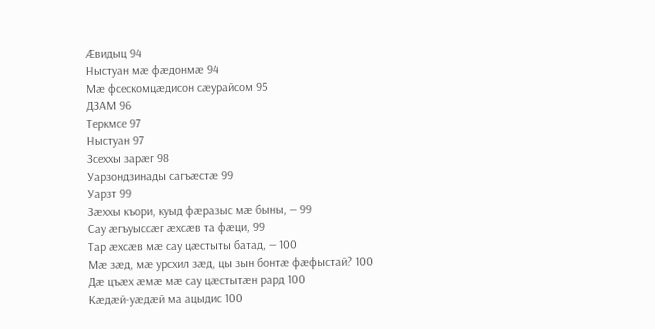Æвидыц 94
Ныстуан мæ фæдонмæ 94
Мæ фсескомцæдисон сæурайсом 95
ДЗАМ 96
Теркмсе 97
Ныстуан 97
Зсеххы зарæг 98
Уарзондзинады сагъæстæ 99
Уарзт 99
Зæххы къори, куыд фæразыс мæ быны, — 99
Сау æгъуыссæг æхсæв та фæци, 99
Тар æхсæв мæ сау цæстыты батад, — 100
Мæ зæд, мæ урсхил зæд, цы зын бонтæ фæфыстай? 100
Дæ цъæх æмæ мæ сау цæстытæн рард 100
Кæдæй-уæдæй ма ацыдис 100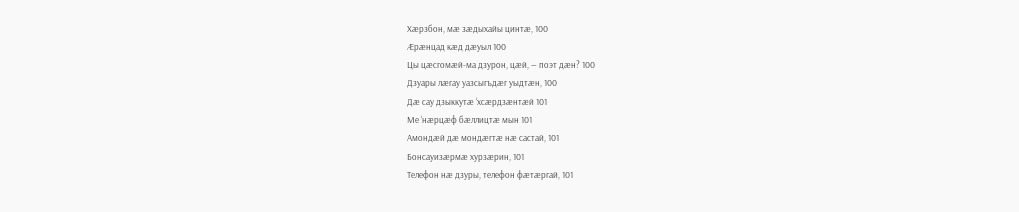Хæрзбон, мæ зæдыхайы цинтæ, 100
Æрæнцад кæд дæуыл 100
Цы цæсгомæй-ма дзурон, цæй, — поэт дæн? 100
Дзуары лæгау уазсыгъдæг уыдтæн, 100
Дæ сау дзыккутæ ‘хсæрдзæнтæй 101
Ме ‘нæрцæф бæллицтæ мын 101
Амондæй дæ мондæгтæ нæ састай, 101
Бонсауизæрмæ хурзæрин, 101
Телефон нæ дзуры, телефон фæтæргай, 101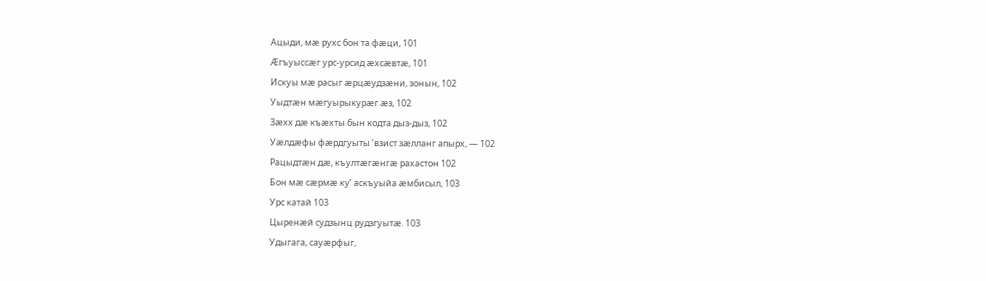Ацыди, мæ рухс бон та фæци, 101
Æгъуыссæг урс-урсид æхсæвтæ, 101
Искуы мæ расыг æрцæудзæни, зонын, 102
Уыдтæн мæгуырыкурæг æз, 102
Зæхх дæ къæхты бын кодта дыз-дыз, 102
Уæлдæфы фæрдгуыты ‘взист зæлланг апырх, — 102
Рацыдтæн дæ, къултæгæнгæ рахастон 102
Бон мæ сæрмæ ку’ аскъуыйа æмбисыл, 103
Урс катай 103
Цыренæй судзынц рудзгуытæ. 103
Удыгага, сауæрфыг,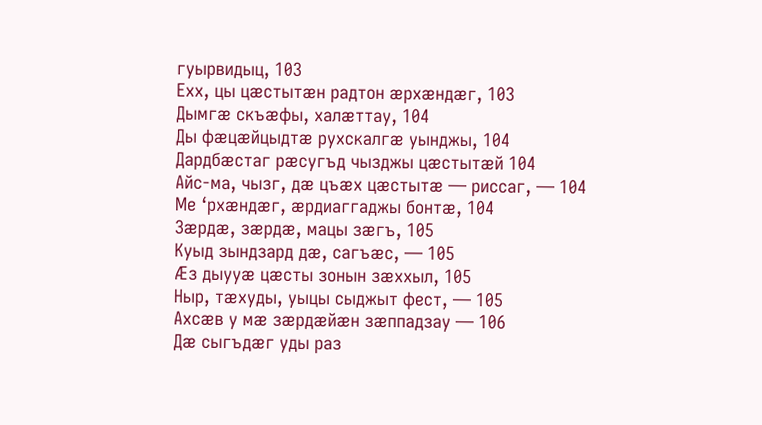гуырвидыц, 103
Ехх, цы цæстытæн радтон æрхæндæг, 103
Дымгæ скъæфы, халæттау, 104
Ды фæцæйцыдтæ рухскалгæ уынджы, 104
Дардбæстаг рæсугъд чызджы цæстытæй 104
Айс-ма, чызг, дæ цъæх цæстытæ — риссаг, — 104
Ме ‘рхæндæг, æрдиаггаджы бонтæ, 104
Зæрдæ, зæрдæ, мацы зæгъ, 105
Куыд зындзард дæ, сагъæс, — 105
Æз дыууæ цæсты зонын зæххыл, 105
Ныр, тæхуды, уыцы сыджыт фест, — 105
Ахсæв у мæ зæрдæйæн зæппадзау — 106
Дæ сыгъдæг уды раз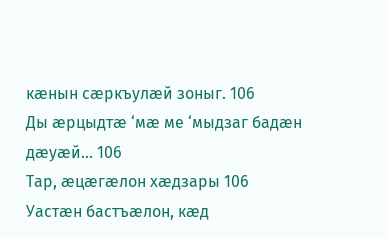кæнын сæркъулæй зоныг. 106
Ды æрцыдтæ ‘мæ ме ‘мыдзаг бадæн дæуæй... 106
Тар, æцæгæлон хæдзары 106
Уастæн бастъæлон, кæд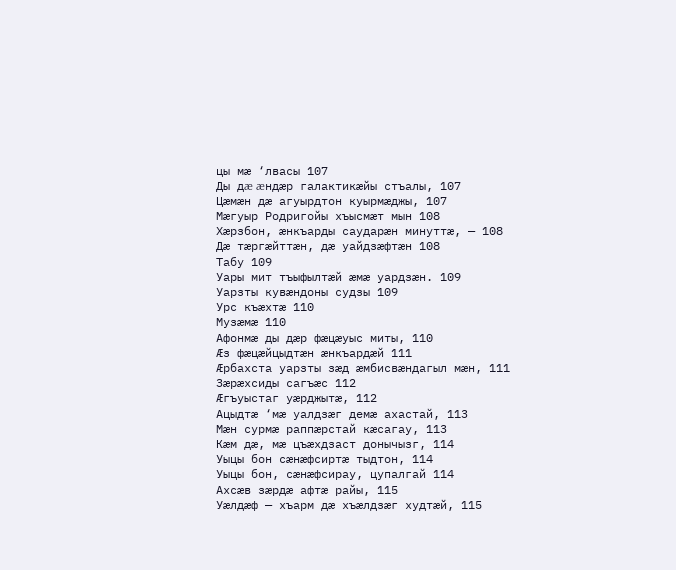цы мæ ‘лвасы 107
Ды дæ æндæр галактикæйы стъалы, 107
Цæмæн дæ агуырдтон куырмæджы, 107
Мæгуыр Родригойы хъысмæт мын 108
Хæрзбон, æнкъарды саударæн минуттæ, — 108
Дæ тæргæйттæн, дæ уайдзæфтæн 108
Табу 109
Уары мит тъыфылтæй æмæ уардзæн. 109
Уарзты кувæндоны судзы 109
Урс къæхтæ 110
Музæмæ 110
Афонмæ ды дæр фæцæуыс миты, 110
Æз фæцæйцыдтæн æнкъардæй 111
Æрбахста уарзты зæд æмбисвæндагыл мæн, 111
Зæрæхсиды сагъæс 112
Æгъуыстаг уæрджытæ, 112
Ацыдтæ ‘мæ уалдзæг демæ ахастай, 113
Мæн сурмæ раппæрстай кæсагау, 113
Кæм дæ, мæ цъæхдзаст донычызг, 114
Уыцы бон сæнæфсиртæ тыдтон, 114
Уыцы бон, сæнæфсирау, цупалгай 114
Ахсæв зæрдæ афтæ райы, 115
Уæлдæф — хъарм дæ хъæлдзæг худтæй, 115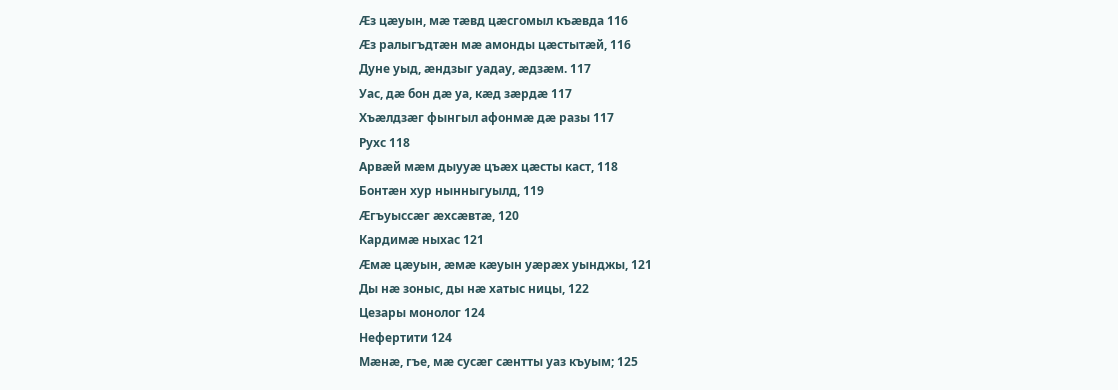Æз цæуын, мæ тæвд цæсгомыл къæвда 116
Æз ралыгъдтæн мæ амонды цæстытæй, 116
Дуне уыд, æндзыг уадау, æдзæм. 117
Уас, дæ бон дæ уа, кæд зæрдæ 117
Хъæлдзæг фынгыл афонмæ дæ разы 117
Рухс 118
Арвæй мæм дыууæ цъæх цæсты каст, 118
Бонтæн хур нынныгуылд, 119
Æгъуыссæг æхсæвтæ, 120
Кардимæ ныхас 121
Æмæ цæуын, æмæ кæуын уæрæх уынджы, 121
Ды нæ зоныс, ды нæ хатыс ницы, 122
Цезары монолог 124
Нефертити 124
Мæнæ, гъе, мæ сусæг сæнтты уаз къуым; 125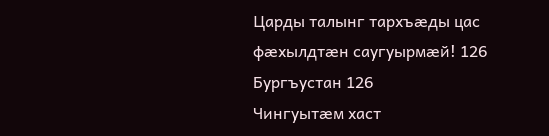Царды талынг тархъæды цас фæхылдтæн саугуырмæй! 126
Бургъустан 126
Чингуытæм хаст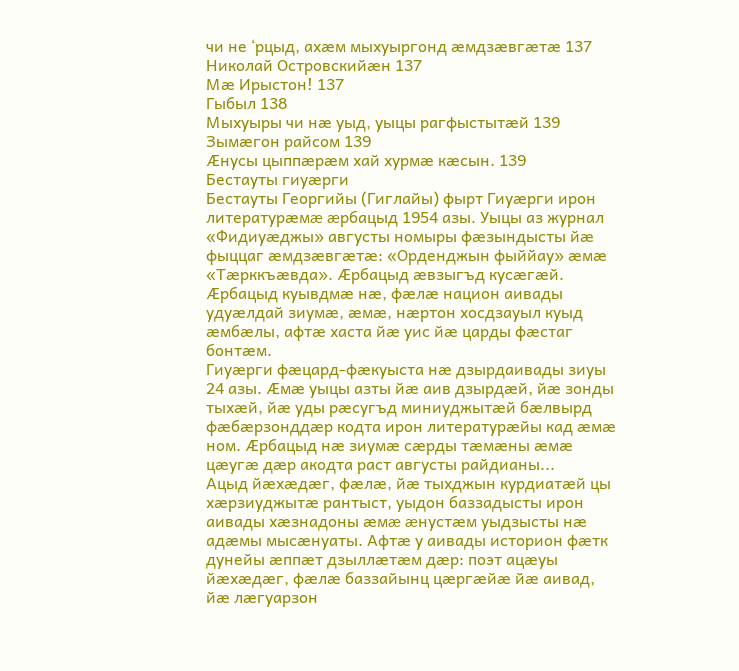чи не ‘рцыд, ахæм мыхуыргонд æмдзæвгæтæ 137
Николай Островскийæн 137
Мæ Ирыстон! 137
Гыбыл 138
Мыхуыры чи нæ уыд, уыцы рагфыстытæй 139
Зымæгон райсом 139
Æнусы цыппæрæм хай хурмæ кæсын. 139
Бестауты гиуæрги
Бестауты Георгийы (Гиглайы) фырт Гиуæрги ирон литературæмæ æрбацыд 1954 азы. Уыцы аз журнал «Фидиуæджы» августы номыры фæзындысты йæ фыццаг æмдзæвгæтæ: «Орденджын фыййау» æмæ «Тæрккъæвда». Æрбацыд æвзыгъд кусæгæй. Æрбацыд куывдмæ нæ, фæлæ национ аивады удуæлдай зиумæ, æмæ, нæртон хосдзауыл куыд æмбæлы, афтæ хаста йæ уис йæ царды фæстаг бонтæм.
Гиуæрги фæцард-фæкуыста нæ дзырдаивады зиуы 24 азы. Æмæ уыцы азты йæ аив дзырдæй, йæ зонды тыхæй, йæ уды рæсугъд миниуджытæй бæлвырд фæбæрзонддæр кодта ирон литературæйы кад æмæ ном. Æрбацыд нæ зиумæ сæрды тæмæны æмæ цæугæ дæр акодта раст августы райдианы...
Ацыд йæхæдæг, фæлæ, йæ тыхджын курдиатæй цы хæрзиуджытæ рантыст, уыдон баззадысты ирон аивады хæзнадоны æмæ æнустæм уыдзысты нæ адæмы мысæнуаты. Афтæ у аивады историон фæтк дунейы æппæт дзыллæтæм дæр: поэт ацæуы йæхæдæг, фæлæ баззайынц цæргæйæ йæ аивад, йæ лæгуарзон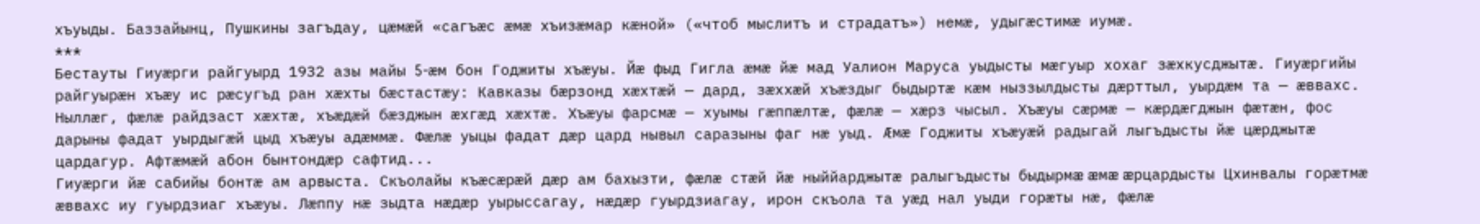хъуыды. Баззайынц, Пушкины загъдау, цæмæй «сагъæс æмæ хъизæмар кæной» («чтоб мыслитъ и страдатъ») немæ, удыгæстимæ иумæ.
***
Бестауты Гиуæрги райгуырд 1932 азы майы 5-æм бон Годжиты хъæуы. Йæ фыд Гигла æмæ йæ мад Уалион Маруса уыдысты мæгуыр хохаг зæхкусджытæ. Гиуæргийы райгуырæн хъæу ис рæсугъд ран хæхты бæстастæу: Кавказы бæрзонд хæхтæй — дард, зæххæй хъæздыг быдыртæ кæм ныззылдысты дæрттыл, уырдæм та — æввахс. Ныллæг, фæлæ райдзаст хæхтæ, хъæдæй бæзджын æхгæд хæхтæ. Хъæуы фарсмæ — хуымы гæппæлтæ, фæлæ — хæрз чысыл. Хъæуы сæрмæ — кæрдæгджын фæтæн, фос дарыны фадат уырдыгæй цыд хъæуы адæммæ. Фæлæ уыцы фадат дæр цард нывыл саразыны фаг нæ уыд. Æмæ Годжиты хъæуæй радыгай лыгъдысты йæ цæрджытæ цардагур. Афтæмæй абон бынтондæр сафтид...
Гиуæрги йæ сабийы бонтæ ам арвыста. Скъолайы къæсæрæй дæр ам бахызти, фæлæ стæй йæ ныййарджытæ ралыгъдысты быдырмæ æмæ æрцардысты Цхинвалы горæтмæ æввахс иу гуырдзиаг хъæуы. Лæппу нæ зыдта нæдæр уырыссагау, нæдæр гуырдзиагау, ирон скъола та уæд нал уыди горæты нæ, фæлæ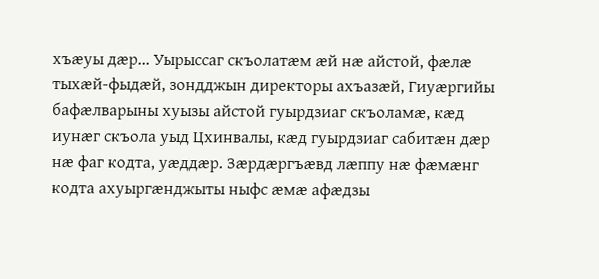хъæуы дæр... Уырыссаг скъолатæм æй нæ айстой, фæлæ тыхæй-фыдæй, зондджын директоры ахъазæй, Гиуæргийы бафæлварыны хуызы айстой гуырдзиаг скъоламæ, кæд иунæг скъола уыд Цхинвалы, кæд гуырдзиаг сабитæн дæр нæ фаг кодта, уæддæр. Зæрдæргъæвд лæппу нæ фæмæнг кодта ахуыргæнджыты ныфс æмæ афæдзы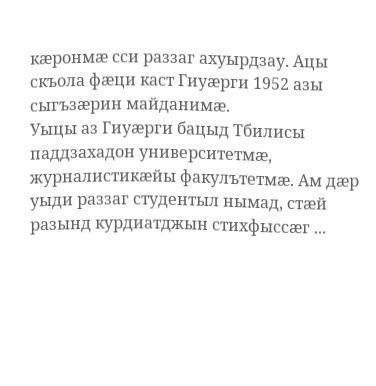кæронмæ сси раззаг ахуырдзау. Ацы скъола фæци каст Гиуæрги 1952 азы сыгъзæрин майданимæ.
Уыцы аз Гиуæрги бацыд Тбилисы паддзахадон университетмæ, журналистикæйы факулътетмæ. Ам дæр уыди раззаг студентыл нымад, стæй разынд курдиатджын стихфыссæг ...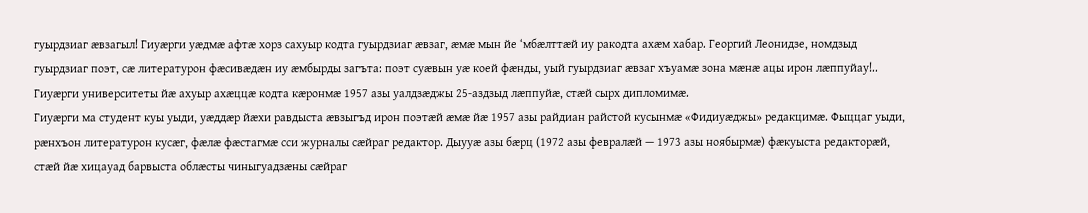гуырдзиаг æвзагыл! Гиуæрги уæдмæ афтæ хорз сахуыр кодта гуырдзиаг æвзаг, æмæ мын йе ‘мбæлттæй иу ракодта ахæм хабар. Георгий Леонидзе, номдзыд гуырдзиаг поэт, сæ литературон фæсивæдæн иу æмбырды загъта: поэт суæвын уæ коей фæнды, уый гуырдзиаг æвзаг хъуамæ зона мæнæ ацы ирон лæппуйау!..
Гиуæрги университеты йæ ахуыр ахæццæ кодта кæронмæ 1957 азы уалдзæджы 25-аздзыд лæппуйæ, стæй сырх дипломимæ.
Гиуæрги ма студент куы уыди, уæддæр йæхи равдыста æвзыгъд ирон поэтæй æмæ йæ 1957 азы райдиан райстой кусынмæ «Фидиуæджы» редакцимæ. Фыццаг уыди, рæнхъон литературон кусæг, фæлæ фæстагмæ сси журналы сæйраг редактор. Дыууæ азы бæрц (1972 азы февралæй — 1973 азы ноябырмæ) фæкуыста редакторæй, стæй йæ хицауад барвыста облæсты чиныгуадзæны сæйраг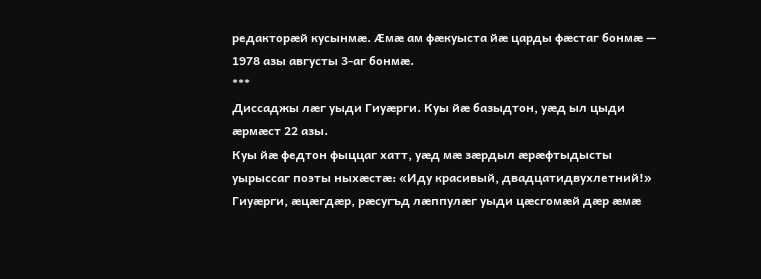редакторæй кусынмæ. Æмæ ам фæкуыста йæ царды фæстаг бонмæ — 1978 азы августы 3-аг бонмæ.
***
Диссаджы лæг уыди Гиуæрги. Куы йæ базыдтон, уæд ыл цыди æрмæст 22 азы.
Куы йæ федтон фыццаг хатт, уæд мæ зæрдыл æрæфтыдысты уырыссаг поэты ныхæстæ: «Иду красивый, двадцатидвухлетний!» Гиуæрги, æцæгдæр, рæсугъд лæппулæг уыди цæсгомæй дæр æмæ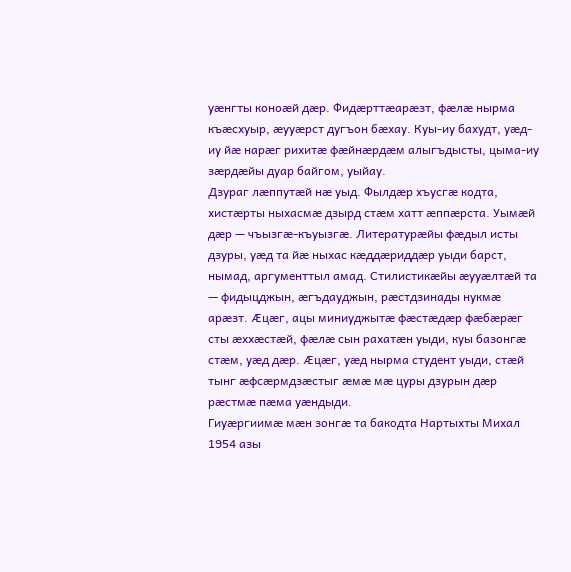уæнгты коноæй дæр. Фидæрттæарæзт, фæлæ нырма къæсхуыр, æууæрст дугъон бæхау. Куы-иу бахудт, уæд-иу йæ нарæг рихитæ фæйнæрдæм алыгъдысты, цыма-иу зæрдæйы дуар байгом, уыйау.
Дзураг лæппутæй нæ уыд. Фылдæр хъусгæ кодта, хистæрты ныхасмæ дзырд стæм хатт æппæрста. Уымæй дæр — чъызгæ-къуызгæ. Литературæйы фæдыл исты дзуры, уæд та йæ ныхас кæддæриддæр уыди барст, нымад, аргументтыл амад. Стилистикæйы æууæлтæй та — фидыцджын, æгъдауджын, рæстдзинады нукмæ арæзт. Æцæг, ацы миниуджытæ фæстæдæр фæбæрæг сты æххæстæй, фæлæ сын рахатæн уыди, куы базонгæ стæм, уæд дæр. Æцæг, уæд нырма студент уыди, стæй тынг æфсæрмдзæстыг æмæ мæ цуры дзурын дæр рæстмæ пæма уæндыди.
Гиуæргиимæ мæн зонгæ та бакодта Нартыхты Михал 1954 азы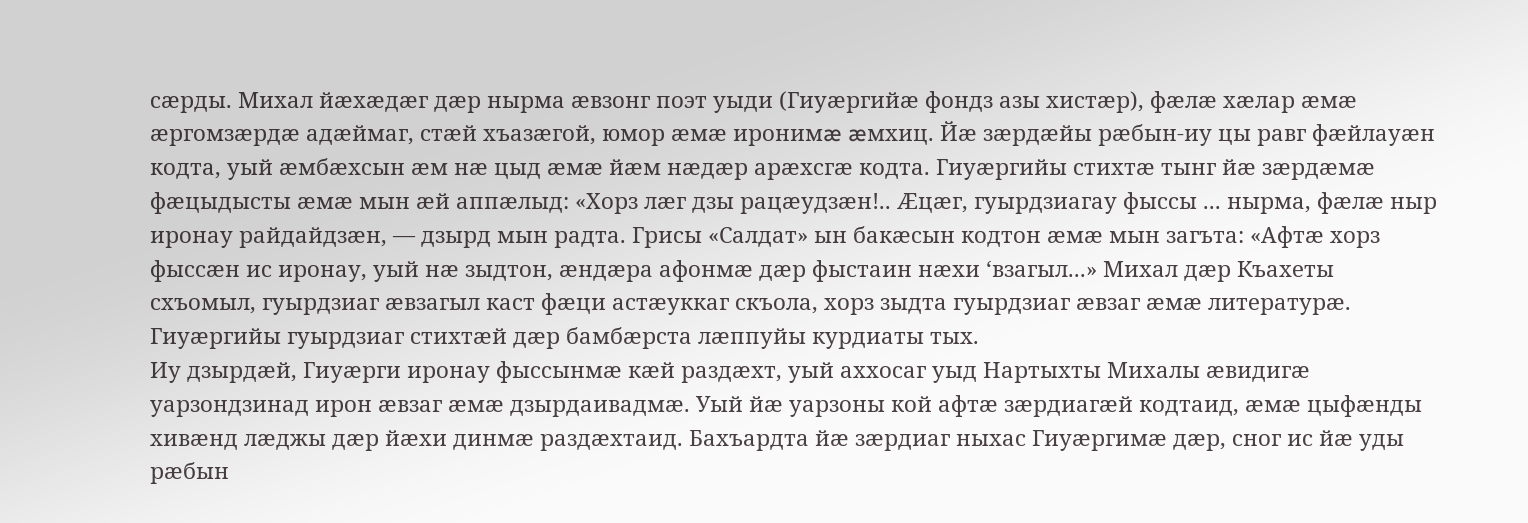сæрды. Михал йæхæдæг дæр нырма æвзонг поэт уыди (Гиуæргийæ фондз азы хистæр), фæлæ хæлар æмæ æргомзæрдæ адæймаг, стæй хъазæгой, юмор æмæ иронимæ æмхиц. Йæ зæрдæйы рæбын-иу цы равг фæйлауæн кодта, уый æмбæхсын æм нæ цыд æмæ йæм нæдæр арæхсгæ кодта. Гиуæргийы стихтæ тынг йæ зæрдæмæ фæцыдысты æмæ мын æй аппæлыд: «Хорз лæг дзы рацæудзæн!.. Æцæг, гуырдзиагау фыссы ... нырма, фæлæ ныр иронау райдайдзæн, — дзырд мын радта. Грисы «Салдат» ын бакæсын кодтон æмæ мын загъта: «Афтæ хорз фыссæн ис иронау, уый нæ зыдтон, æндæра афонмæ дæр фыстаин нæхи ‘взагыл...» Михал дæр Къахеты схъомыл, гуырдзиаг æвзагыл каст фæци астæуккаг скъола, хорз зыдта гуырдзиаг æвзаг æмæ литературæ. Гиуæргийы гуырдзиаг стихтæй дæр бамбæрста лæппуйы курдиаты тых.
Иу дзырдæй, Гиуæрги иронау фыссынмæ кæй раздæхт, уый аххосаг уыд Нартыхты Михалы æвидигæ уарзондзинад ирон æвзаг æмæ дзырдаивадмæ. Уый йæ уарзоны кой афтæ зæрдиагæй кодтаид, æмæ цыфæнды хивæнд лæджы дæр йæхи динмæ раздæхтаид. Бахъардта йæ зæрдиаг ныхас Гиуæргимæ дæр, сног ис йæ уды рæбын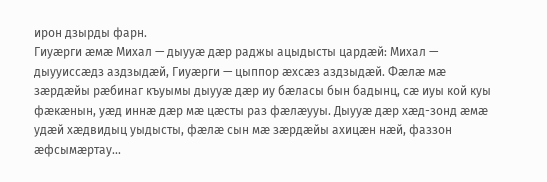ирон дзырды фарн.
Гиуæрги æмæ Михал — дыууæ дæр раджы ацыдысты цардæй: Михал — дыууиссæдз аздзыдæй, Гиуæрги — цыппор æхсæз аздзыдæй. Фæлæ мæ зæрдæйы рæбинаг къуымы дыууæ дæр иу бæласы бын бадынц, сæ иуы кой куы фæкæнын, уæд иннæ дæр мæ цæсты раз фæлæууы. Дыууæ дæр хæд-зонд æмæ удæй хæдвидыц уыдысты, фæлæ сын мæ зæрдæйы ахицæн нæй, фаззон æфсымæртау...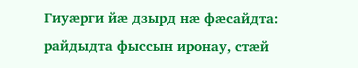Гиуæрги йæ дзырд нæ фæсайдта: райдыдта фыссын иронау, стæй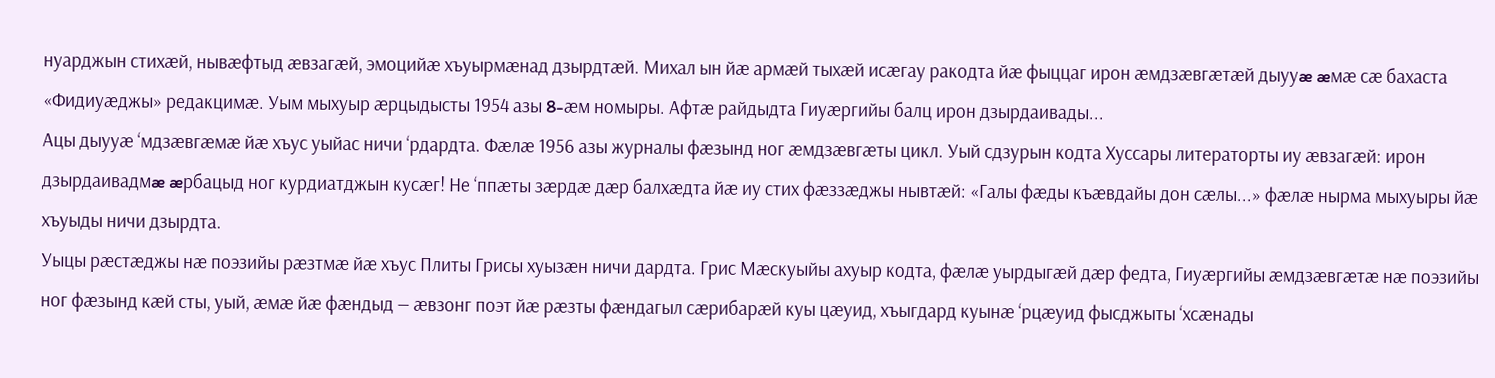нуарджын стихæй, нывæфтыд æвзагæй, эмоцийæ хъуырмæнад дзырдтæй. Михал ын йæ армæй тыхæй исæгау ракодта йæ фыццаг ирон æмдзæвгæтæй дыууæ æмæ сæ бахаста «Фидиуæджы» редакцимæ. Уым мыхуыр æрцыдысты 1954 азы 8-æм номыры. Афтæ райдыдта Гиуæргийы балц ирон дзырдаивады...
Ацы дыууæ ‘мдзæвгæмæ йæ хъус уыйас ничи ‘рдардта. Фæлæ 1956 азы журналы фæзынд ног æмдзæвгæты цикл. Уый сдзурын кодта Хуссары литераторты иу æвзагæй: ирон дзырдаивадмæ æрбацыд ног курдиатджын кусæг! Не ‘ппæты зæрдæ дæр балхæдта йæ иу стих фæззæджы нывтæй: «Галы фæды къæвдайы дон сæлы...» фæлæ нырма мыхуыры йæ хъуыды ничи дзырдта.
Уыцы рæстæджы нæ поэзийы рæзтмæ йæ хъус Плиты Грисы хуызæн ничи дардта. Грис Мæскуыйы ахуыр кодта, фæлæ уырдыгæй дæр федта, Гиуæргийы æмдзæвгæтæ нæ поэзийы ног фæзынд кæй сты, уый, æмæ йæ фæндыд — æвзонг поэт йæ рæзты фæндагыл сæрибарæй куы цæуид, хъыгдард куынæ ‘рцæуид фысджыты ‘хсæнады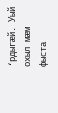‘рдыгæй. Уый охыл мæм фыста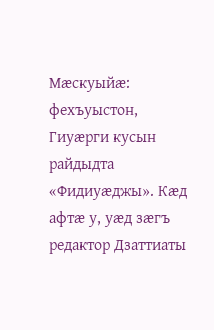Мæскуыйæ: фехъуыстон, Гиуæрги кусын райдыдта «Фидиуæджы». Кæд афтæ у, уæд зæгъ редактор Дзаттиаты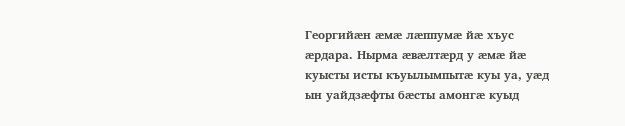Георгийæн æмæ лæппумæ йæ хъус æрдара. Нырма æвæлтæрд у æмæ йæ куысты исты къуылымпытæ куы уа, уæд ын уайдзæфты бæсты амонгæ куыд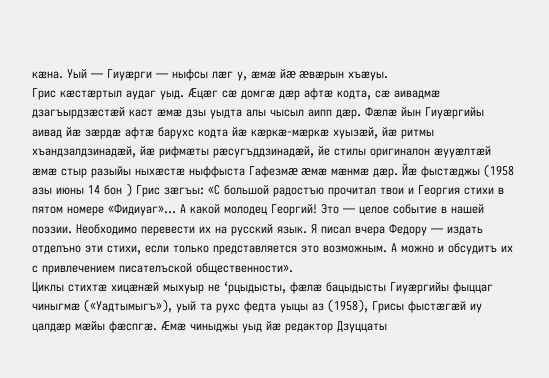кæна. Уый — Гиуæрги — ныфсы лæг у, æмæ йæ æвæрын хъæуы.
Грис кæстæртыл аудаг уыд. Æцæг сæ домгæ дæр афтæ кодта, сæ аивадмæ дзагъырдзæстæй каст æмæ дзы уыдта алы чысыл аипп дæр. Фæлæ йын Гиуæргийы аивад йæ зæрдæ афтæ барухс кодта йæ кæркæ-мæркæ хуызæй, йæ ритмы хъандзалдзинадæй, йæ рифмæты рæсугъддзинадæй, йе стилы оригиналон æууæлтæй æмæ стыр разыйы ныхæстæ ныффыста Гафезмæ æмæ мæнмæ дæр. Йæ фыстæджы (1958 азы июны 14 бон ) Грис зæгъы: «С большой радостъю прочитал твои и Георгия стихи в пятом номере «Фидиуаг»... А какой молодец Георгий! Это — целое событие в нашей поэзии. Необходимо перевести их на русский язык. Я писал вчера Федору — издать отделъно эти стихи, если только представляется это возможным. А можно и обсудитъ их с привлечением писателъской общественности».
Циклы стихтæ хицæнæй мыхуыр не ‘рцыдысты, фæлæ бацыдысты Гиуæргийы фыццаг чиныгмæ («Уадтымыгъ»), уый та рухс федта уыцы аз (1958), Грисы фыстæгæй иу цалдæр мæйы фæспгæ. Æмæ чиныджы уыд йæ редактор Дзуццаты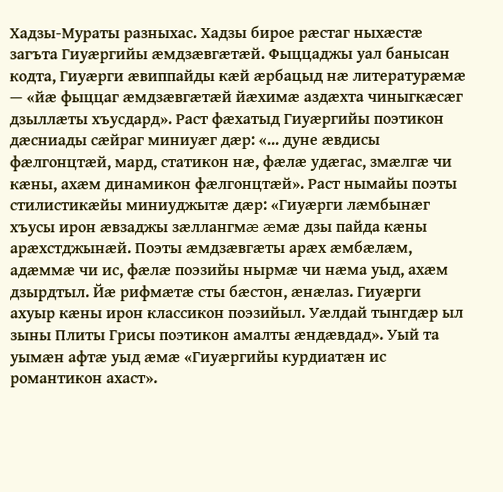Хадзы-Мураты разныхас. Хадзы бирое рæстаг ныхæстæ загъта Гиуæргийы æмдзæвгæтæй. Фыццаджы уал банысан кодта, Гиуæрги æвиппайды кæй æрбацыд нæ литературæмæ — «йæ фыццаг æмдзæвгæтæй йæхимæ аздæхта чиныгкæсæг дзыллæты хъусдард». Раст фæхатыд Гиуæргийы поэтикон дæсниады сæйраг миниуæг дæр: «... дуне æвдисы фæлгонцтæй, мард, статикон нæ, фæлæ удæгас, змæлгæ чи кæны, ахæм динамикон фæлгонцтæй». Раст нымайы поэты стилистикæйы миниуджытæ дæр: «Гиуæрги лæмбынæг хъусы ирон æвзаджы зæллангмæ æмæ дзы пайда кæны арæхстджынæй. Поэты æмдзæвгæты арæх æмбæлæм, адæммæ чи ис, фæлæ поэзийы нырмæ чи нæма уыд, ахæм дзырдтыл. Йæ рифмæтæ сты бæстон, æнæлаз. Гиуæрги ахуыр кæны ирон классикон поэзийыл. Уæлдай тынгдæр ыл зыны Плиты Грисы поэтикон амалты æндæвдад». Уый та уымæн афтæ уыд æмæ «Гиуæргийы курдиатæн ис романтикон ахаст».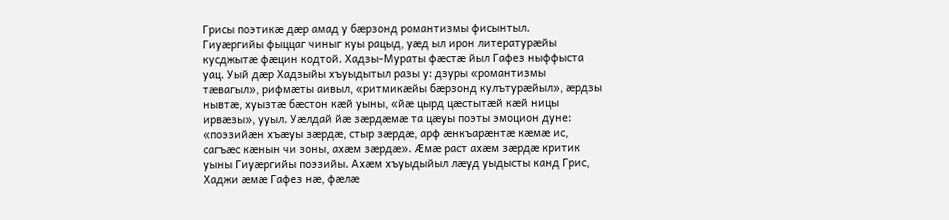Грисы поэтикæ дæр амад у бæрзонд романтизмы фисынтыл.
Гиуæргийы фыццаг чиныг куы рацыд, уæд ыл ирон литературæйы кусджытæ фæцин кодтой. Хадзы-Мураты фæстæ йыл Гафез ныффыста уац. Уый дæр Хадзыйы хъуыдытыл разы у: дзуры «романтизмы тæвагыл», рифмæты аивыл, «ритмикæйы бæрзонд кулътурæйыл», æрдзы нывтæ, хуызтæ бæстон кæй уыны, «йæ цырд цæстытæй кæй ницы ирвæзы», ууыл. Уæлдай йæ зæрдæмæ та цæуы поэты эмоцион дуне: «поэзийæн хъæуы зæрдæ, стыр зæрдæ, арф æнкъарæнтæ кæмæ ис, сагъæс кæнын чи зоны, ахæм зæрдæ». Æмæ раст ахæм зæрдæ критик уыны Гиуæргийы поэзийы. Ахæм хъуыдыйыл лæуд уыдысты канд Грис, Хаджи æмæ Гафез нæ, фæлæ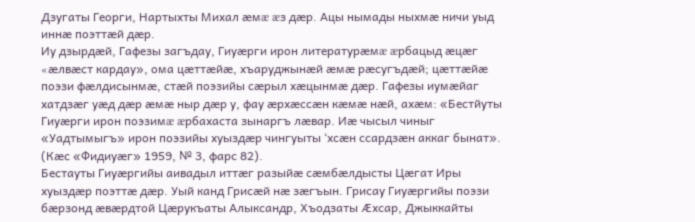Дзугаты Георги, Нартыхты Михал æмæ æз дæр. Ацы нымады ныхмæ ничи уыд иннæ поэттæй дæр.
Иу дзырдæй, Гафезы загъдау, Гиуæрги ирон литературæмæ æрбацыд æцæг «æлвæст кардау», ома цæттæйæ, хъаруджынæй æмæ рæсугъдæй; цæттæйæ поэзи фæлдисынмæ, стæй поэзийы сæрыл хæцынмæ дæр. Гафезы иумæйаг хатдзæг уæд дæр æмæ ныр дæр у, фау æрхæссæн кæмæ нæй, ахæм: «Бестйуты Гиуæрги ирон поэзимæ æрбахаста зынаргъ лæвар. Иæ чысыл чиныг «Уадтымыгъ» ирон поэзийы хуыздæр чингуыты ‘хсæн ссардзæн аккаг бынат». (Кæс «Фидиуæг» 1959, № 3, фарс 82).
Бестауты Гиуæргийы аивадыл иттæг разыйæ сæмбæлдысты Цæгат Иры хуыздæр поэттæ дæр. Уый канд Грисæй нæ зæгъын. Грисау Гиуæргийы поэзи бæрзонд æвæрдтой Цæрукъаты Алыксандр, Хъодзаты Æхсар, Джыккайты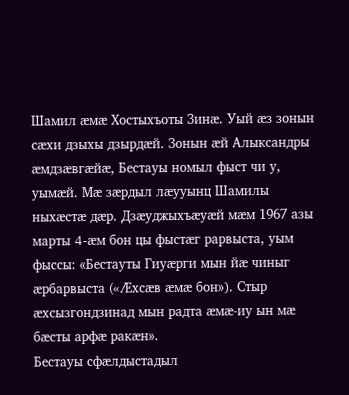Шамил æмæ Хостыхъоты Зинæ. Уый æз зонын сæхи дзыхы дзырдæй. Зонын æй Алыксандры æмдзæвгæйæ, Бестауы номыл фыст чи у, уымæй. Мæ зæрдыл лæууынц Шамилы ныхæстæ дæр. Дзæуджыхъæуæй мæм 1967 азы марты 4-æм бон цы фыстæг рарвыста, уым фыссы: «Бестауты Гиуæрги мын йæ чиныг æрбарвыста («Æхсæв æмæ бон»). Стыр æхсызгондзинад мын радта æмæ-иу ын мæ бæсты арфæ ракæн».
Бестауы сфæлдыстадыл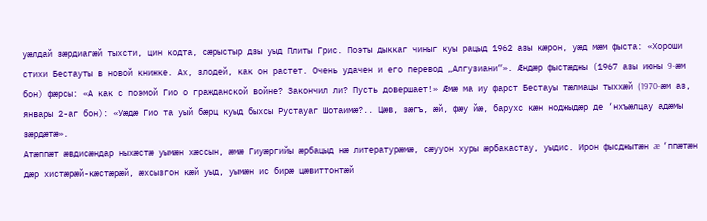уæлдай зæрдиагæй тыхсти, цин кодта, сæрыстыр дзы уыд Плиты Грис. Поэты дыккаг чиныг куы рацыд 1962 азы кæрон, уæд мæм фыста: «Хороши стихи Бестауты в новой книжке. Ах, злодей, как он растет. Очень удачен и его перевод „Алгузиани“». Æндæр фыстæджы (1967 азы июны 9-æм бон) фæрсы: «А как с поэмой Гио о гражданской войне? Закончил ли? Пусть довершает!» Æмæ ма иу фарст Бестауы тæлмацы тыххæй (1970-æм аз, январы 2-аг бон): «Уæдæ Гио та уый бæрц куыд быхсы Рустауаг Шотаимæ?.. Цæв, зæгъ, æй, фæу йæ, барухс кæн ноджыдæр де ‘нхъæлцау адæмы зæрдæтæ».
Атæппæт æвдисæндар ныхæстæ уымæн хæссын, æмæ Гиуæргийы æрбацыд нæ литературæмæ, сæууон хуры æрбакастау, уыдис. Ирон фысджытæн æ ‘ппæтæн дæр хистæрæй-кæстæрæй, æхсызгон кæй уыд, уымæн ис бирæ цæвиттонтæй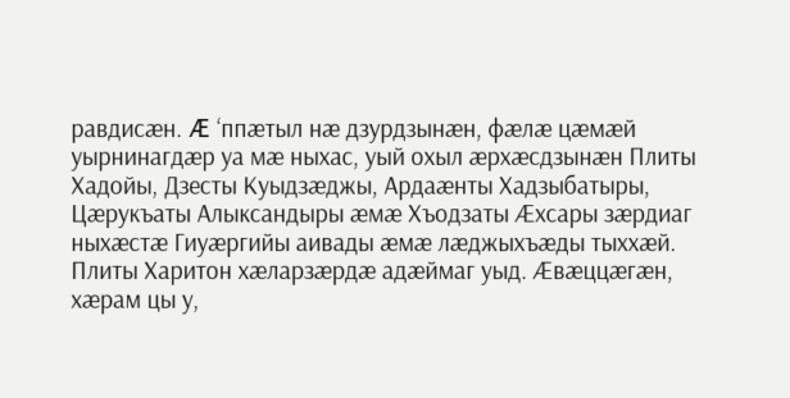равдисæн. Æ ‘ппæтыл нæ дзурдзынæн, фæлæ цæмæй уырнинагдæр уа мæ ныхас, уый охыл æрхæсдзынæн Плиты Хадойы, Дзесты Куыдзæджы, Ардаæнты Хадзыбатыры,
Цæрукъаты Алыксандыры æмæ Хъодзаты Æхсары зæрдиаг ныхæстæ Гиуæргийы аивады æмæ лæджыхъæды тыххæй.
Плиты Харитон хæларзæрдæ адæймаг уыд. Æвæццæгæн, хæрам цы у,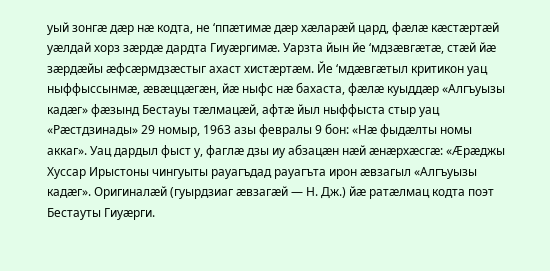уый зонгæ дæр нæ кодта, не ‘ппæтимæ дæр хæларæй цард, фæлæ кæстæртæй уæлдай хорз зæрдæ дардта Гиуæргимæ. Уарзта йын йе ‘мдзæвгæтæ, стæй йæ зæрдæйы æфсæрмдзæстыг ахаст хистæртæм. Йе ‘мдæвгæтыл критикон уац ныффыссынмæ, æвæццæгæн, йæ ныфс нæ бахаста, фæлæ куыддæр «Алгъуызы кадæг» фæзынд Бестауы тæлмацæй, афтæ йыл ныффыста стыр уац «Рæстдзинады» 29 номыр, 1963 азы февралы 9 бон: «Нæ фыдæлты номы аккаг». Уац дардыл фыст у, фаглæ дзы иу абзацæн нæй æнæрхæсгæ: «Æрæджы Хуссар Ирыстоны чингуыты рауагъдад рауагъта ирон æвзагыл «Алгъуызы кадæг». Оригиналæй (гуырдзиаг æвзагæй — Н. Дж.) йæ ратæлмац кодта поэт Бестауты Гиуæрги.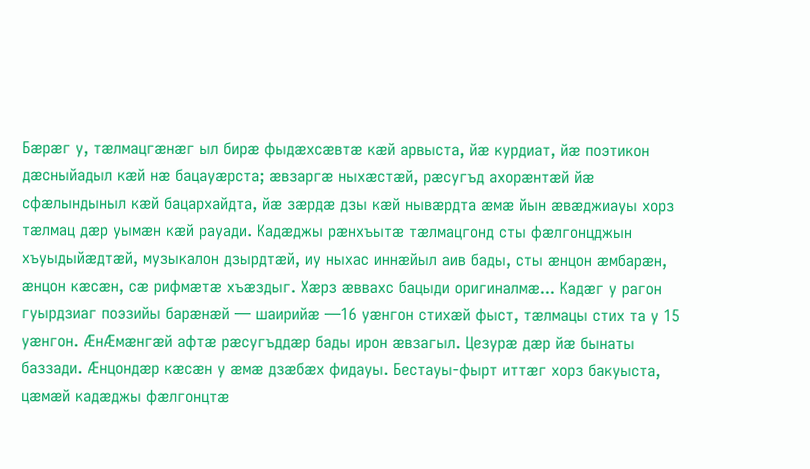Бæрæг у, тæлмацгæнæг ыл бирæ фыдæхсæвтæ кæй арвыста, йæ курдиат, йæ поэтикон дæсныйадыл кæй нæ бацауæрста; æвзаргæ ныхæстæй, рæсугъд ахорæнтæй йæ сфæлындыныл кæй бацархайдта, йæ зæрдæ дзы кæй нывæрдта æмæ йын æвæджиауы хорз тæлмац дæр уымæн кæй рауади. Кадæджы рæнхъытæ тæлмацгонд сты фæлгонцджын хъуыдыйæдтæй, музыкалон дзырдтæй, иу ныхас иннæйыл аив бады, сты æнцон æмбарæн, æнцон кæсæн, сæ рифмæтæ хъæздыг. Хæрз æввахс бацыди оригиналмæ... Кадæг у рагон гуырдзиаг поэзийы барæнæй — шаирийæ —16 уæнгон стихæй фыст, тæлмацы стих та у 15 уæнгон. ÆнÆмæнгæй афтæ рæсугъддæр бады ирон æвзагыл. Цезурæ дæр йæ бынаты баззади. Æнцондæр кæсæн у æмæ дзæбæх фидауы. Бестауы-фырт иттæг хорз бакуыста, цæмæй кадæджы фæлгонцтæ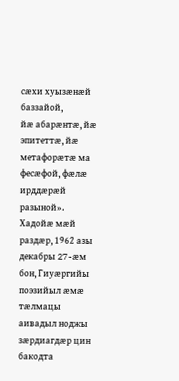сæхи хуызæнæй баззайой,
йæ абарæнтæ, йæ эпитеттæ, йæ метафорæтæ ма фесæфой, фæлæ ирддæрæй разыной».
Хадойæ мæй раздæр, 1962 азы декабры 27-æм бон, Гиуæргийы поэзийыл æмæ тæлмацы аивадыл ноджы зæрдиагдæр цин бакодта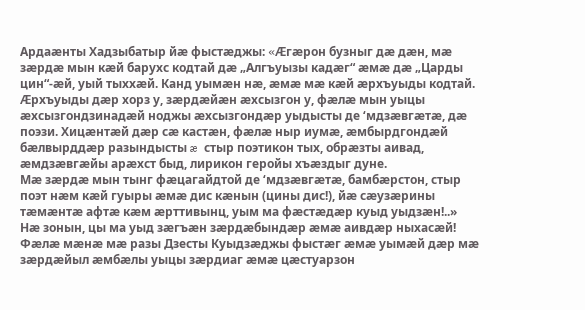Ардаæнты Хадзыбатыр йæ фыстæджы: «Æгæрон бузныг дæ дæн, мæ зæрдæ мын кæй барухс кодтай дæ „Алгъуызы кадæг“ æмæ дæ „Царды цин“-æй, уый тыххæй. Канд уымæн нæ, æмæ мæ кæй æрхъуыды кодтай. Æрхъуыды дæр хорз у, зæрдæйæн æхсызгон у, фæлæ мын уыцы æхсызгондзинадæй ноджы æхсызгондæр уыдысты де ‘мдзæвгæтæ, дæ поэзи. Хицæнтæй дæр сæ кастæн, фæлæ ныр иумæ, æмбырдгондæй бæлвырддæр разындысты æ стыр поэтикон тых, обрæзты аивад, æмдзæвгæйы арæхст быд, лирикон геройы хъæздыг дуне.
Мæ зæрдæ мын тынг фæцагайдтой де ‘мдзæвгæтæ, бамбæрстон, стыр поэт нæм кæй гуыры æмæ дис кæнын (цины дис!), йæ сæузæрины тæмæнтæ афтæ кæм æрттивынц, уым ма фæстæдæр куыд уыдзæн!..»
Нæ зонын, цы ма уыд зæгъæн зæрдæбындæр æмæ аивдæр ныхасæй! Фæлæ мæнæ мæ разы Дзесты Куыдзæджы фыстæг æмæ уымæй дæр мæ зæрдæйыл æмбæлы уыцы зæрдиаг æмæ цæстуарзон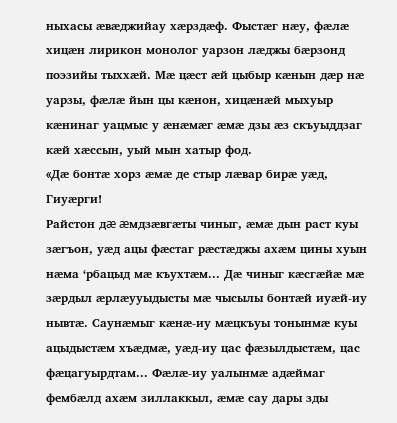ныхасы æвæджийау хæрздæф. Фыстæг нæу, фæлæ хицæн лирикон монолог уарзон лæджы бæрзонд поэзийы тыххæй. Мæ цæст æй цыбыр кæнын дæр нæ уарзы, фæлæ йын цы кæнон, хицæнæй мыхуыр кæнинаг уацмыс у æнæмæг æмæ дзы æз скъуыддзаг кæй хæссын, уый мын хатыр фод.
«Дæ бонтæ хорз æмæ де стыр лæвар бирæ уæд, Гиуæрги!
Райстон дæ æмдзæвгæты чиныг, æмæ дын раст куы зæгъон, уæд ацы фæстаг рæстæджы ахæм цины хуын нæма ‘рбацыд мæ къухтæм... Дæ чиныг кæсгæйæ мæ зæрдыл æрлæууыдысты мæ чысылы бонтæй иуæй-иу нывтæ. Саунæмыг кæнæ-иу мæцкъуы тонынмæ куы ацыдыстæм хъæдмæ, уæд-иу цас фæзылдыстæм, цас фæцагуырдтам... Фæлæ-иу уалынмæ адæймаг фембæлд ахæм зиллаккыл, æмæ сау дары зды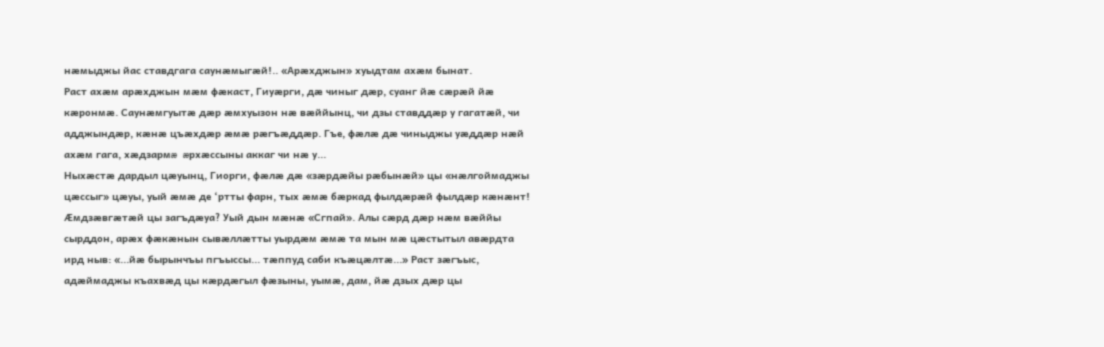нæмыджы йас ставдгага саунæмыгæй!.. «Арæхджын» хуыдтам ахæм бынат.
Раст ахæм арæхджын мæм фæкаст, Гиуæрги, дæ чиныг дæр, суанг йæ сæрæй йæ кæронмæ. Саунæмгуытæ дæр æмхуызон нæ вæййынц, чи дзы ставддæр у гагатæй, чи адджындæр, кæнæ цъæхдæр æмæ рæгъæддæр. Гъе, фæлæ дæ чиныджы уæддæр нæй ахæм гага, хæдзармæ æрхæссыны аккаг чи нæ у...
Ныхæстæ дардыл цæуынц, Гиорги, фæлæ дæ «зæрдæйы рæбынæй» цы «нæлгоймаджы цæссыг» цæуы, уый æмæ де ‘ртты фарн, тых æмæ бæркад фылдæрæй фылдæр кæнæнт!
Æмдзæвгæтæй цы загъдæуа? Уый дын мæнæ «Сгпай». Алы сæрд дæр нæм вæййы сырддон, арæх фæкæнын сывæллæтты уырдæм æмæ та мын мæ цæстытыл авæрдта ирд ныв: «...йæ бырынчъы пгъыссы... тæппуд саби къæцæлтæ...» Раст зæгъыс, адæймаджы къахвæд цы кæрдæгыл фæзыны, уымæ, дам, йæ дзых дæр цы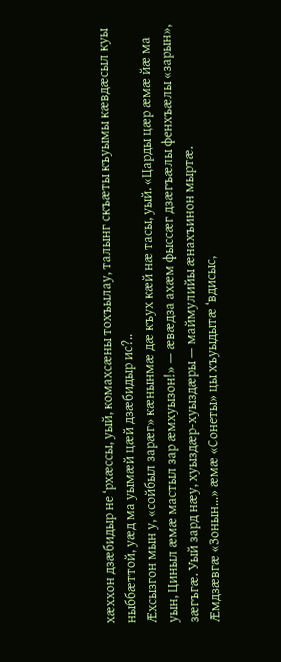хæххон дзæбидыр не ‘рхæссы, уый, комахсæны тохъылау, талынг скъæты къуымы кæвдæсыл куы ныббæттой, уæд ма уымæй цæй дзæбидыр ис?..
Æхсызгон мын у, «сойбыл зарæг» кæнынмæ дæ къух кæй нæ тасы, уый. «Царды цæр æмæ йæ ма уын, Циныл æмæ мастыл зар æмхуызон!» — æвæдза ахæм фыссæг дзæгъæлы фенхъæлы «зарын», зæгъгæ. Уый зард нæу, хуыздæр-хуыздæры — маймулийы æнахъинон мыртæ.
Æмдзæвгæ «Зонын...» æмæ «Сонеты» цы хъуыдытæ ‘вдисыс,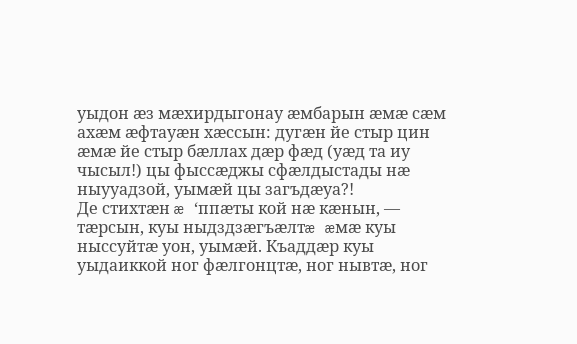уыдон æз мæхирдыгонау æмбарын æмæ сæм ахæм æфтауæн хæссын: дугæн йе стыр цин æмæ йе стыр бæллах дæр фæд (уæд та иу чысыл!) цы фыссæджы сфæлдыстады нæ ныууадзой, уымæй цы загъдæуа?!
Де стихтæн æ ‘ппæты кой нæ кæнын, — тæрсын, куы ныдздзæгъæлтæ æмæ куы ныссуйтæ уон, уымæй. Къаддæр куы уыдаиккой ног фæлгонцтæ, ног нывтæ, ног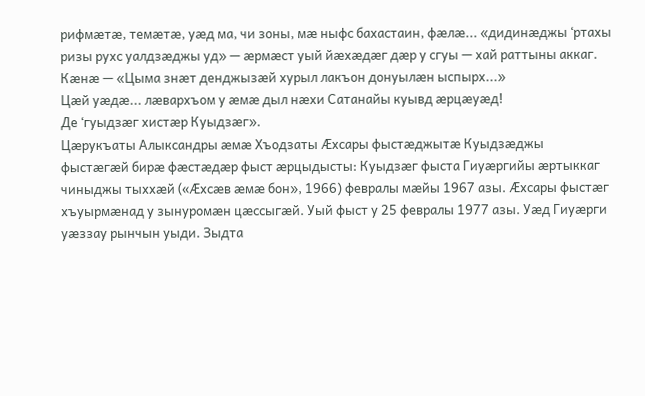рифмæтæ, темæтæ, уæд ма, чи зоны, мæ ныфс бахастаин, фæлæ... «дидинæджы ‘ртахы ризы рухс уалдзæджы уд» — æрмæст уый йæхæдæг дæр у сгуы — хай раттыны аккаг. Кæнæ — «Цыма знæт денджызæй хурыл лакъон донуылæн ыспырх...»
Цæй уæдæ... лæвархъом у æмæ дыл нæхи Сатанайы куывд æрцæуæд!
Де ‘гуыдзæг хистæр Куыдзæг».
Цæрукъаты Алыксандры æмæ Хъодзаты Æхсары фыстæджытæ Куыдзæджы фыстæгæй бирæ фæстæдæр фыст æрцыдысты: Куыдзæг фыста Гиуæргийы æртыккаг чиныджы тыххæй («Æхсæв æмæ бон», 1966) февралы мæйы 1967 азы. Æхсары фыстæг хъуырмæнад у зынуромæн цæссыгæй. Уый фыст у 25 февралы 1977 азы. Уæд Гиуæрги уæззау рынчын уыди. Зыдта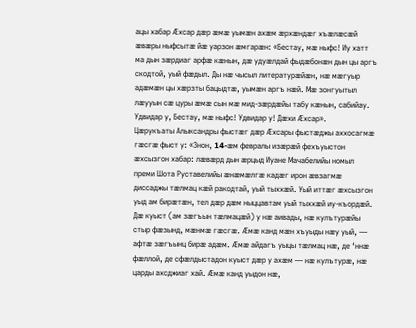ацы хабар Æхсар дæр æмæ уымæн ахæм æрхæндæг хъæлæсæй æвæры ныфсытæ йæ уарзон æмгарæн: «Бестау, мæ ныфс! Иу хатт ма дын зæрдиаг арфæ кæнын, дæ удуæлдай фыдæбонæн дын цы аргъ скодтой, уый фæдыл. Ды нæ чысыл литературæйæн, нæ мæгуыр адæмæн цы хæрзты бацыдтæ, уымæн аргъ нæй. Мæ зонгуытыл лæууын сæ цуры æмæ сын мæ мид-зæрдæйы табу кæнын, сабийау.
Удвидар у, Бестау, мæ ныфс! Удвидар у! Дæхи Æхсар».
Цæрукъаты Алыксандры фыстæг дæр Æхсары фыстæджы аххосагмæ гæсгæ фыст у: «Знон, 14-æм февралы изæрæй фехъуыстон æхсызгон хабар: лæвæрд дын æрцыд Иуане Мачабелийы номыл преми Шота Руставелийы æнæмæлгæ кадæг ирон æвзагмæ диссаджы тæлмац кæй ракодтай, уый тыххæй. Уый иттæг æхсызгон уыд ам бирæтæн, тел дæр дæм ныццавтам уый тыххæй иу-къордæй. Дæ куыст (ам зæгъын тæлмацæй) у нæ аивады, нæ кулътурæйы стыр фæзынд, мæнмæ гæсгæ. Æмæ канд мæн хъуыды нæу уый, — афтæ зæгъынц бирæ адæм. Æмæ айдагъ уыцы тæлмац нæ, де ‘ннæ фæллой, де сфæлдыстадон куыст дæр у ахæм — нæ кулътурæ, нæ царды ахсджиаг хай. Æмæ канд уыдон нæ,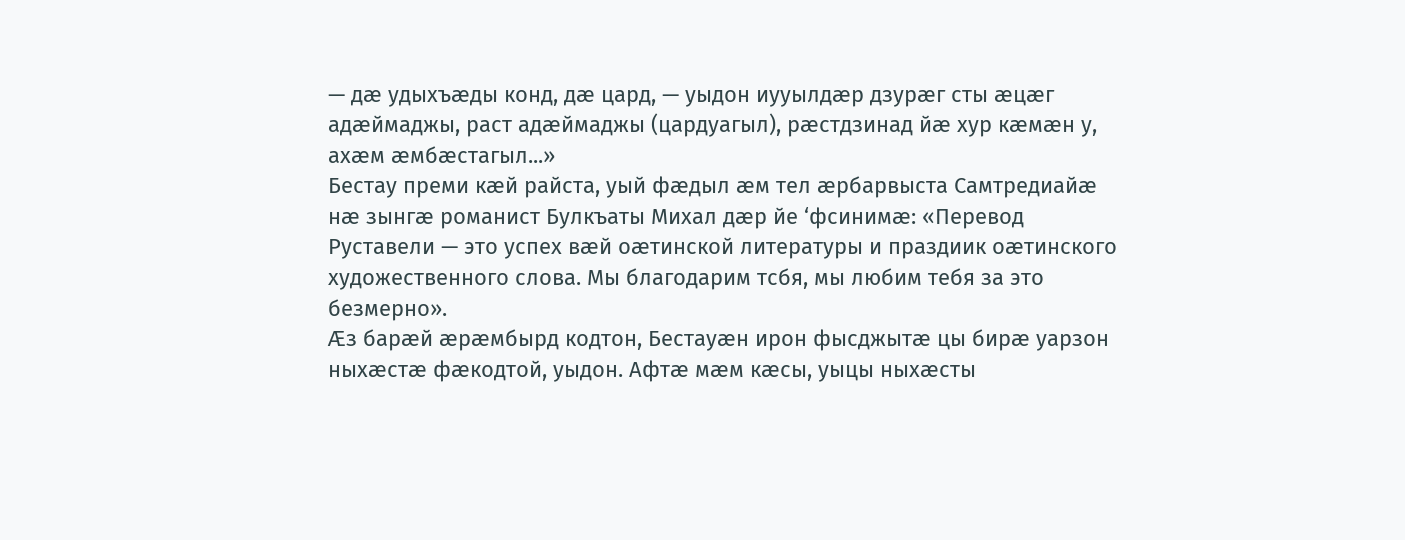— дæ удыхъæды конд, дæ цард, — уыдон иууылдæр дзурæг сты æцæг адæймаджы, раст адæймаджы (цардуагыл), рæстдзинад йæ хур кæмæн у, ахæм æмбæстагыл...»
Бестау преми кæй райста, уый фæдыл æм тел æрбарвыста Самтредиайæ нæ зынгæ романист Булкъаты Михал дæр йе ‘фсинимæ: «Перевод Руставели — это успех вæй оæтинской литературы и праздиик оæтинского художественного слова. Мы благодарим тсбя, мы любим тебя за это безмерно».
Æз барæй æрæмбырд кодтон, Бестауæн ирон фысджытæ цы бирæ уарзон ныхæстæ фæкодтой, уыдон. Афтæ мæм кæсы, уыцы ныхæсты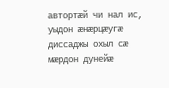автортæй чи нал ис, уыдон æнæрцæугæ диссаджы охыл сæ мæрдон дунейæ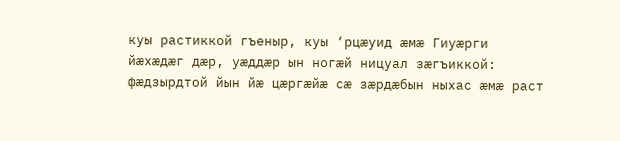куы растиккой гъеныр, куы ‘рцæуид æмæ Гиуæрги йæхæдæг дæр, уæддæр ын ногæй ницуал зæгъиккой: фæдзырдтой йын йæ цæргæйæ сæ зæрдæбын ныхас æмæ раст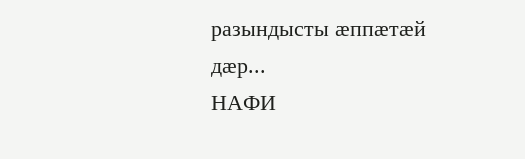разындысты æппæтæй дæр...
НАФИ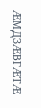ÆМДЗÆВГÆТÆ